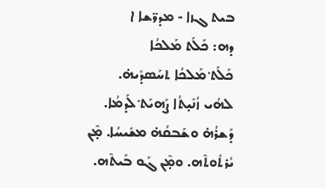ܒܝܬ ܓܙܐ - ܡܕܪ̈ܫܐ ܐ
ܕܗ: ܟܰܠܰܬ ܡܰܠܟܳܐ
ܟܰܠܰܬ݀ ܡܰܠܟܳܐ ܬܚܰܣܕܺܝܗ̇. ܠܗܳܝ ܙܳܢܺܝ̣ܬܳܐ ܨܰܗܝܰܬ݀ ܠܰܕܡܳܐ. ܕܰܫܪܳܗ̇ ܘܫܰܒܩܳܗ̇ ܡܫܺܝܚܳܐ. ܡ̣ܶܢ ܝܳܪܬܽܘܬܶܗ. ܘܡ̣ܶܢ ܓܰܘ ܒܰܝܬܶܗ.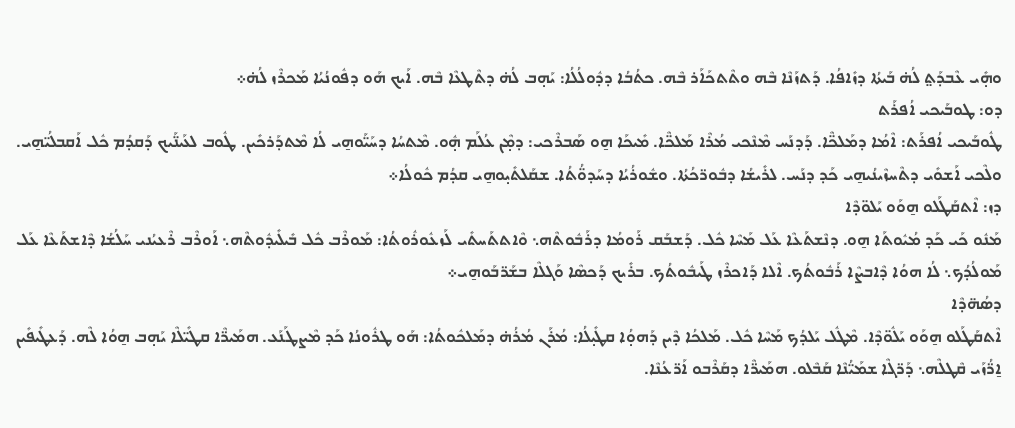ܘܗ̣ܺܝ ܥܶܒܕܰܬ݀ ܠܳܗ̇ ܒܰܝܬܳܐ ܕܙܺܐܦܳܐ. ܕܰܬܙܰܢܶܐ ܒܶܗ ܘܬܶܬܟܰܐܰܪ ܒܶܗ. ܟܬܳܒܳܐ ܕܕܽܘܠܳܠܳܐ: ܝܰܗ̣ܒ ܠܳܗ̇ ܕܬܶܛܥܶܐ ܒܶܗ. ܐܰܝܟ ܗܰܘ ܕܦܽܘܢܳܝܳܐ ܡܰܟܪܶܙ ܠܳܗ̇܀
ܕܘ: ܛܘܒܰܝܟܝ ܐܳܦܪܰܬ
ܛܽܘܒܰܝܟܝ ܐܳܦܪܰܬ: ܐܶܡܳܐ ܕܡܰܠܟ̈ܶܐ. ܕܰܕܢܰܚ ܡܶܢܶܟܝ ܡܳܪܶܐ ܡܰܠܟ̈ܶܐ. ܡܺܝܟܰܐ ܗ̱ܘ ܣܰܒܪܶܟܝ: ܕܡ̣ܶܢ ܥܳܠܰܡ ܗ̣ܽܘ. ܡܶܬܚܳܐ ܕܚܰܝ̈ܰܘܗ̱ܝ ܠܳܐ ܡܶܬܕܰܪܟܺܝܢ. ܛܽܘܒ ܠܥܰܝܢ̈ܰܝܟ ܕܰܩܕܳܡ ܟܽܠ ‌ܐܰܩܒܠܳܝ̈ܗ̱ܝ. ܘܠܶܟܝ ܐܰܫܘܺܝ ܕܬܶܚܙܶܝܢܳܝܗ̱ܝ ܟܰܕ ܕܢܰܚ. ܠܪܺܝܫܳܐ ܕܒܽܘܪ̈ܟܳܬܳܐ. ܘܫܽܘܪܳܝܳܐ ܕܚܰܕܘ̈ܳܬܳܐ. ܫܩܰܠܬܺܝ̣ܘܗ̱ܝ ܩܕܳܡ ܟܽܘܠܳܐ܀
ܕܙ: ܐܶܬܩܰܛܰܠܘ ܗ̱ܘܰܘ ܝܰܠܘ̈ܕܶܐ
ܡܰܢܽܘ ܟܰܝ ܟܰܕ ܡܳܝܽܘܬܰܐ ܗ̱ܘ. ܕܢܶܫܬܰܥܶܐ ܥܰܠ ܡܰܚܶܐ ܟܽܠ. ܕܰܫܒܰܩ ܪܰܘܡܳܐ ܕܪܰܒܽܘܬܶܗ܆ ܘܶܐܬܬܰܚܬܺܝ ܠܰܙܥܽܘܪܽܘܬܳܐ: ܡܰܘܪܶܒ ܟܽܠ ܒܺܝܠܺܝܕܽܘܬܶܗ܆ ܐܰܘܪܶܒ ܪܶܥܝܳܢܝ ܚܰܠܳܫܳܐ ܕܶܐܫܬܰܥܶܐ ܥܰܠ ܡܰܘܠܳܕܳܟ܆ ܠܳܐ ܗܘܳܐ ܕܶܐܒܨܶܐ ܪܰܒܽܘܬܳܟ. ܐܶܠܐ ܕܰܐܟܪܶܙ ܛܰܝܒܽܘܬܳܟ. ܒܪܺܝܟ ܕܰܟܣܶܐ ܘܰܓܠܶܐ ܒܫܰܪ̈ܒܰܘܗ̱ܝ܀
ܕܣܳܗ̈ܕܶܐ
ܐܶܬܩܰܛܰܠܘ ܗ̱ܘܰܘ ܝܰܠܽܘ̈ܕܶܐ. ܡܶܛܽܠ ܝܰܠܕܳܟ ܡܰܚܶܐ ܟܽܠ. ܡܰܠܟܳܐ ܕܶܝܢ ܕܰܗܘ̣ܳܐ ܩܛܺܝ̣ܠܳܐ: ܡܳܪܰܢ ܡܳܪܳܗ̇ ܕܡܰܠܟܽܘܬܳܐ: ܗܰܘ ܛܪܽܘܢܳܐ ܟܰܕ ܡܶܨܛܰܢܰܥ. ܗܡܰܝܪ̈ܶܐ ܩܛܺܝ̈ܠܶܐ ܝܰܗ̣ܒ ܗ̱ܘܳܐ ܠܶܗ. ܕܰܥܛܺܝܦܺܝܢ ܐ̱ܪ̈ܳܙܰܝ ܩܶܛܠܶܗ܆ ܕܰܪ̈ܓܶܐ ܫܡܰܝ̈ܳܢܶܐ ܩܰܒܶܠܘ. ܗܡܰܝܪ̈ܶܐ ܕܩܰܪܶܒܘ ܐܰܪ̈ܥܳܢܶܐ.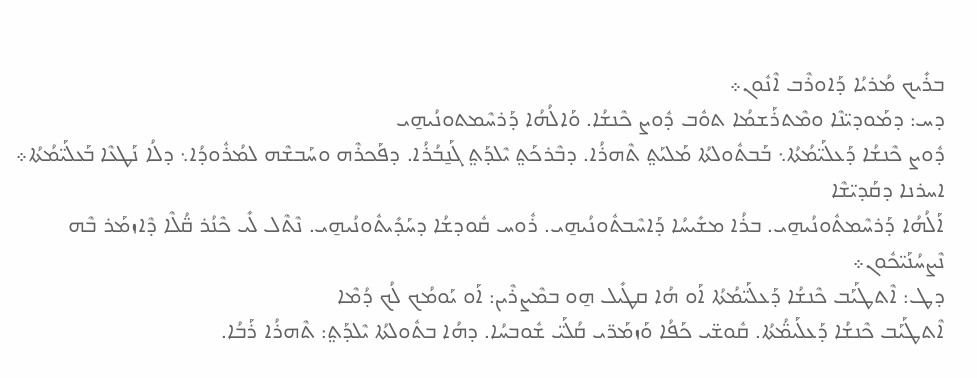ܒܪܺܝܟ ܡܳܪܝܳܐ ܕܰܐܘܪܶܒ ܐܶܢܽܘܢ܀
ܕܚ: ܕܡܰܘܕܝ̈ܢܶܐ ܘܡܶܬܪܰܫܡܳܐ ܬܘܽܒ ܕܽܘܨ ܟܶܢܫܳܐ. ܘܰܐ‌ܠܳܗܳܐ ܕܰܪܚܶܡܬܘܢܳܝܗ̱ܝ
ܕܽܘܨ ܟܶܢܫܳܐ ܕܰܥܠܰܝ̈ܡܳܬܳܐ܆ ܒܰܒܬܽܘܠܬܳܐ ܡܰܠܝܰܬ݀ ܬܶܗܪܳܐ. ܕܒܶܪܟܰܬ݀ ܝܶܠܕܰܬ݀ ܓܰܢ̱ܒܳܪܳܐ. ܕܦܰܟܪܶܗ ܘܚܰܒܫܶܗ ܠܡܳܪܽܘܕܳܐ܆ ܕܠܳܐ ܢܰܛܥܶܐ ܒܰܥܠܰܝ̈ܡܳܬܳܐ܀
ܐܚܪܢܐ ܕܩܰܕܝ̈ܫܶܐ
ܐܰ‌ܠܳܗܳܐ ܕܰܪܚܶܡܬܽܘܢܳܝܗ̱ܝ. ܒܪܳܐ ܡܫܺܝܚܳܐ ܕܰܐܚܶܒܬܽܘܢܳܝܗ̱ܝ. ܪܽܘܚ ܩܽܘܕܫܳܐ ܕܚܰܕܺܝܬܽܘܢܳܝܗ̱ܝ. ܢܶܬܶܠ ܠܺܝ ܟܶܢܳܪ ܩ̈ܳܠܶܐ ܕܶܐܙܡܰܪ ܒܶܗ ܢܶܨܚܳܢܰܝ̈ܟܽܘܢ܀
ܕܛ: ܐܶܬܛܰܝܰܒ ܟܶܢܫܳܐ ܕܰܥܠܰܝ̈ܡܳܬܳܐ ܐܰܘ ܗܳܐ ܩܛܺܝܠ ܗ̱ܘ ܒܡܶܨܪܶܝܢ: ܐܰܘ ܝܰܘܡܳܟ ܠܳܟ ܕܳܡܶܐ
ܐܶܬܛܰܝܰܒ ܟܶܢܫܳܐ ܕܰܥܠܰܝܡ̈ܳܬܳܐ. ܩܽܘܫ̈ܝ ܟܰܦܳܐ ܘܰܙܡܰܪ̈ܝ ܩܳܠܰܝ̈ ܫܽܘܒܚܳܐ. ܕܗܳܐ ܒܬܽܘܠܬܳܐ ܝܶܠܕܰܬ݀: ܬܶܗܪܳܐ ܪܰܒܳܐ.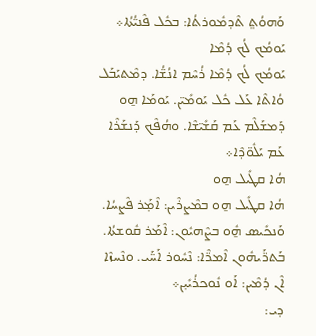ܘܰܗܘܳܬ݀ ܬܶܕܡܽܘܪܬܳܐ: ܒܟܽܠ ܦܶܢܝ̈ܳܬܳܐ܀
ܝܰܘܡܳܟ ܠܳܟ ܕܳܡܶܐ
ܝܰܘܡܳܟ ܠܳܟ ܕܳܡܶܐ ܪܳܚܶܡ ܐܢܳܫ̈ܳܐ. ܕܡܶܬܝܰܒܰܠ ܘܳܐܬܶܐ ܥܰܠ ܟܽܠ ܝܰܘܡܺܝ̈ܢ. ܝܰܘܡܰܐ ܗ̱ܘ ܕܰܡܫܰܠܶܡ ܥܰܡ ܩܰܫܺܝ̈ܫܶܐ. ܘܗܳܦܶܟ ܕܰܢܫܰܪܶܐ ܥܰܡ ܝܰܠܽܘ̈ܕܶܐ܀
ܗܳܐ ܩܛܺܝܠ ܗ̱ܘ
ܗܳܐ ܩܛܺܝܠ ܗ̱ܘ ܒܡܶܨܪܶܝܢ: ܐܶܡ̣ܰܪ ܦܶܨܚܳܐ. ܘܰܢܟܺܝܣ ܗ̱ܽܘ ܒܨܶܗܝܽܘܢ: ܐܶܡܰܪ ܩܽܘܫܬܳܐ. ܒܰܬܪ̈ܰܝܗܽܘܢ ܐܶܡܪ̈ܶܐ: ܢܶܚܽܘܪ ܐܰܚ̈ܰܝ. ܘܢܶܚܙܶܐ ܐܶܢ ܕܳܡܶܝܢ: ܐܰܘ ܢܽܘܟܪܳܝܺܝ̣ܢ܀
ܕܝ: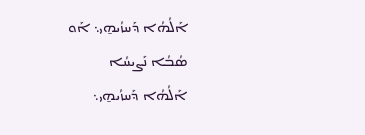ܐܰ‌ܠܳܗܳܐ ܕܰܚܙܳܝܗ̱ܝ܆ ܐܰܘ ܣܳܒܳܐ ܢܰܨܝܚܳܐ
ܐܰ‌ܠܳܗܳܐ ܕܰܚܙܳܝܗ̱ܝ܆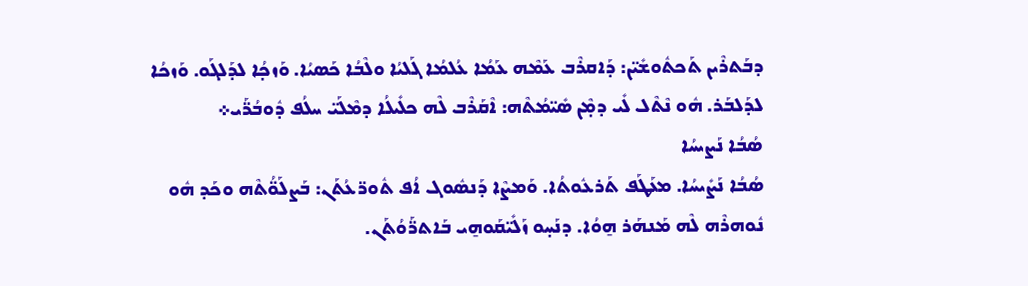ܕܒܰܬܪܶܝܢ ܬܰܟܬܽܘܫܺܝ̈ܢ: ܕܰܐܩܪܶܒ ܥܰܡܶܗ ܥܰܡܳܐ ܥܳܠܡܳܐ ܓܰܠܝܳܐ ܘܠܶܒܳܐ ܟܰܣܝܳܐ. ܘܰܙܟ̣ܳܐ ܠܕܰܠܓܰܘ. ܘܰܙܟܳܐ ܠܕܰܠܒܰܪ. ܗܽܘ ܢܶܬܶܠ ܠܺܝ ܕܡ̣ܶܢ ܣܺܝ̈ܡܳܬܶܗ: ܐܶܩܰܪܶܒ ܠܶܗ ܟܠܺܝܠܳܐ ܕܡܶܠܰܝ̈ ܚܠܳܦ ܕܽܘܒܳܪ̈ܰܝ܀
ܣܳܒܳܐ ܢܰܨܝܚܳܐ
ܣܳܒܳܐ ܢܰܨܺܝܚܳܐ. ܡܥܰܛܰܦ ܬܰܪܥܽܘܬܳܐ. ܘܰܡܨܶܐ ܕܰܢܣܽܘܓ ܐܳܦ ܬܽܘܪ̈ܥܳܬܰܢ: ܒܰܨܠܰܘ̈ܳܬܶܗ ܘܟܰܕ ܗܽܘ ܢܽܘܗܪܶܗ ܠܶܗ ܡܰܢܗܰܪ ܗ̱ܘܳܐ. ܕܢܰܚ̣ܘ ܙܰܠܺܝ̈ܩܰܘܗ̱ܝ ܒܰܐܬܪ̈ܰܘܳܬܰܢ.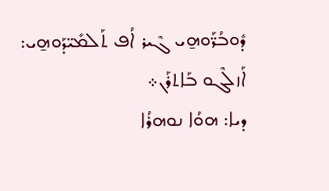ܕܽܘܒܳܪ̈ܰܘܗ̱ܝ ܓܶܝܪ ܐܳܦ ܬܰܠܡܺܝ̈ܕܰܘܗ̱ܝ: ܐܰܙܠܶܓܘ ܒܰܐܬܪܰܢ܀
ܕܝܐ: ܗܘܳܐ ܢܘܗܪܳܐ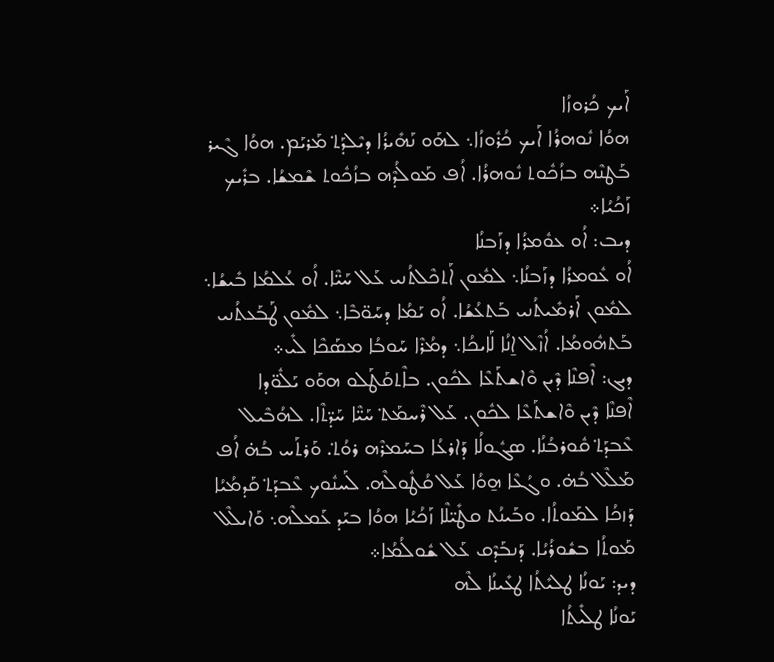ܐܰܝܟ ܟܳܪܘܙܳܐ
ܗܘܳܐ ܢܽܘܗܪܳܐ ܐܰܝܟ ܟܳܪܽܘܙܳܐ܆ ܠܗܰܘ ܢܰܗܺܝܪܳܐ ܕܝܶܠܕܰܬ݀ ܡܰܪܝܰܡ. ܗܘܳܐ ܓܶܝܪ ܒܰܛܢܶܗ ܒܙܳܟܽܘܬ ܢܽܘܗܪܳܐ. ܐܳܦ ܡܰܘܠܳܕܶܗ ܒܙܳܟܽܘܬ ܫܶܡܫܳܐ. ܒܪܺܝܟ ܙܰܟܳܝܳܐ܀
ܕܝܒ: ܐܳܘ ܥܘܽܡܪܳܐ ܕܙܰܒܢܳܐ
ܐܳܘ ܥܽܘܡܪܳܐ ܕܙܰܒܢܳܐ܆ ܠܡܽܘܢ ܐܰܬܟܶܠܬܳܢܝ ܥܰܠ ܚܰܝ̈ܶܐ. ܐܳܘ ܥܳܠܡܳܐ ܒܺܝܫܳܐ܆ ܠܡܽܘܢ ܐܰܪܡܺܝܬܳܢܝ ܒܰܬܥܳܫܳܐ. ܐܳܘ ܝܰܡܳܐ ܕܚܰܘ̈ܒܶܐ܆ ܠܡܽܘܢ ܛܰܒܰܥܬܳܢܝ ܒܰܬܗܽܘܡܳܐ. ܐܳܙܶܠ ‌ܐ̱ܢܳܐ ܠܰܐܝܟܳܐ܆ ܕܡܳܪܶܐ ܚܰܘܒܳܐ ܡܣܰܟܶܐ ܠܺܝ܀
ܕܝܓ: ܐܶܦܢܶܐ ܕܶܝܢ ܘܶܐܫܬܰܥܶܐ ܠܟܽܘܢ. ܒܐܶܬܩܰܛܰܠܘ ܗܘܰܘ ܝܰܠܽܘ̈ܕܐ
ܐܶܦܢܶܐ ܕܶܝܢ ܘܶܐܫܬܰܥܶܐ ܠܟܽܘܢ. ܥܰܠ ܪܶܚܡܰܬ݀ ܚܰܝ̈ܶܐ ܚܰܕ̈ܬܶܐ. ܠܗܳܒܶܝܠ ܥܶܒܕܰܬ݀ ܩܽܘܪܒܳܢܳܐ. ܣܓܽܘܠܳܐ ܕܰܐܪܥܳܐ ܒܚܰܡܪܶܗ ܪܘܳܬ݀. ܘܰܪܬܰܚ ܒܳܗ̇ ܐܳܦ ܡܰܠܶܠ ܒܳܗ̇. ܘܓܳܥܶܐ ܗ̱ܘܳܐ ܥܰܠ ܩܳܛܽܘܠܶܗ. ܠܰܚܢܽܘܟ ܥܶܒܕܰܬ݀ ܩܰܕܡܳܝܳܐ ܕܰܙܟܳܐ ܠܡܰܘܬܳܐ. ܘܒܰܝܢܳܬ ܩܛܺܝ̈ܠܶܐ ܙܰܟܳܝܳܐ ܗܘܳܐ ܒܝܰܕ ܥܰܡܠܶܗ܆ ܘܰܐܝܠܶܠ ܡܰܘܬܳܐ ܒܫܽܘܪܳܝܳܐ. ܕܰܢܒܰܕܶܩ ܥܰܠ ܫܽܘܠܳܡܳܐ܀
ܕܝܕ: ܝܰܘܢܳܐ ܛܠܝܺܬܳܐ ܛܥܺܝܢܳܐ ܠܶܗ
ܝܰܘܢܳܐ ܛܠܺܝܬܳܐ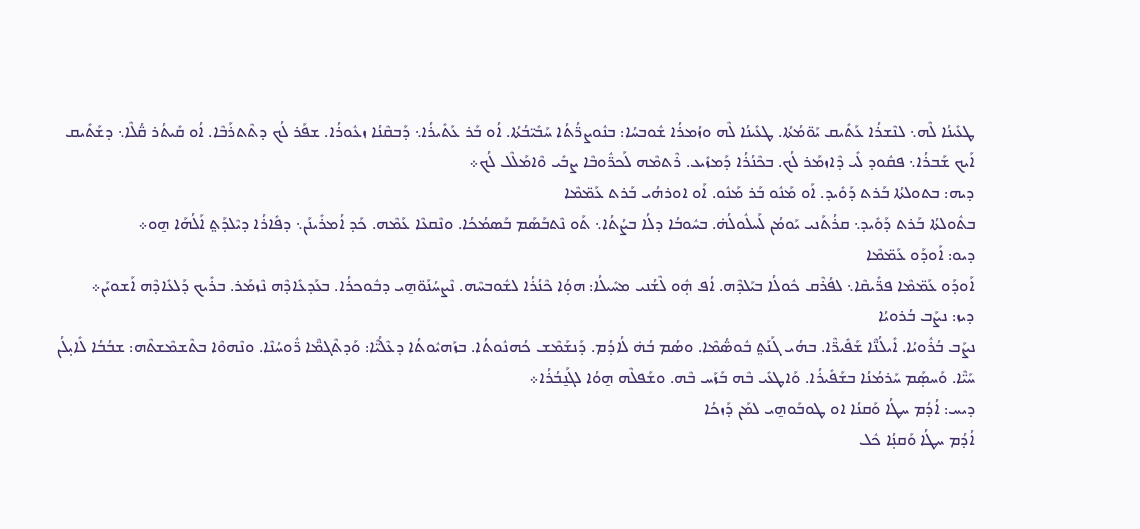ܛܥܺܝܢܳܐ ܠܶܗ܆ ܠܢܶܫܪܳܐ ܥܰܬܺܝܩ ܝܰܘ̈ܡܳܬܳܐ. ܛܥܺܝܢܳܐ ܠܶܗ ܘܙܳܡܪܳܐ ܫܽܘܒܚܳܐ: ܒܢܽܘܨܪ̈ܳܬܳܐ ܚܰܒܺܝ̈ܒܳܬܳܐ. ܐܳܘ ܒܰܪ ܥܰܬܺܝܪܳܐ܆ ܕܰܒܩܶܢܳܐ ܙܥܽܘܪܳܐ. ܫܦܰܪ ܠܳܟ ܕܬܶܬܪܰܒܶܐ. ܐܳܘ ܩܺܝܬܳܪ ܩ̈ܳܠܶܐ܆ ܕܫܰܬܺܝܩ ܐܰܝܟ ܫܰܒܪܳܐ܆ ܦܩܽܘܕ ܠܺܝ ܕܶܐܙܡܰܪ ܠܳܟ. ܒܟܶܢܳܪܳܐ ܕܰܡܙܺܝܥ. ܪܶܬܡܶܗ ܠܰܟܪ̈ܽܘܒܶܐ ܨܒܺܝ ܘܶܐܡܰܠܶܠ ܠܳܟ܀
ܕܝܗ: ܒܬܘܠܬܳܐ ܒܰܪܬ ܕܰܘܺܝܕ. ܐܰܘ ܡܰܢܽܘ ܒܰܪ ܡܰܢܽܘ. ܐܰܘ ܐܘܪܗܳܝ ܒܰܪܬ ܥܰܡ̈ܡܶܐ
ܒܬܽܘܠܬܳܐ ܒܰܪܬ ܕܰܘܺܝܕ܆ ܩܪܳܬܰܢܝ ܝܰܘܡܳܢ ܠܰܚܠܽܘܠܳܗ̇. ܒܚܽܘܒܳܐ ܕܠܳܐ ܒܨܳܬܳܐ܆ ܬܰܘ ܢܶܬܒܰܣܰܡ ܒܰܣܡܳܟܳܐ. ܘܢܶܩܥܶܐ ܥܰܡܶܗ. ܟܰܕ ܐܳܡܪܺܝܢܰܢ܆ ܕܦܺܐܪܳܐ ܕܝܶܠܕܰܬ݀ ܐܰ‍ܠܳܗܰܐ ܗ̱ܘ܀
ܕܝܘ: ܐܰܘܕܰܘ ܥܰܡ̈ܡܶܐ
ܐܰܘܕܰܘ ܥܰܡ̈ܡܶܐ ܦܪ̈ܺܝܩܶܐ܆ ܠܦܳܪܶܩ ܟܽܘܠܳܐ ܒܝܰܠܕܶܗ. ܐܳܦ ܗ̣ܽܘ ܠܶܫܳܢܝ ܡܚܺܝܠܳܐ: ܗܘ̣ܳܐ ܟܶܢܳܪܳܐ ܠܫܽܘܒܚܶܗ. ܢܶܨܚܳܢܰܘ̈ܗ̱ܝ ܕܒܽܘܟܪܳܐ. ܒܥܰܕܥܺܐܕܶܗ ܢܶܙܡܰܪ. ܒܪܺܝܟ ܕܰܠܥܺܐܕܶܗ ܐܰܫܘܝܰܢ܀
ܕܝܙ: ܢܨܰܒ ܒܳܪܘܝܳܐ
ܢܨܰܒ ܒܳܪܽܘܝܳܐ. ܐܺܝܠܳܢ̈ܶܐ ܫܰܦܺܝܪ̈ܶܐ. ܒܗܳܝ ܓܰܢܰܬ݀ ܒܽܘܣ̈ܳܡܶܐ. ܘܣܳܡ ܒܳܗ̇ ܠܳܐܕܳܡ. ܕܰܢܫܰܡܶܫ ܟܳܗܢܽܘܬܳܐ. ܒܙܰܗܝܽܘܬܳܐ ܕܥܶܠܳܝ̈ܶܐ: ܘܰܕܬܶܓܡ̈ܶܐ ܪ̈ܽܘܚܳܢܶܐ. ܘܢܶܗܘܶܐ ܒܬܶܫܡܶܫܬܶܗ: ܫܒܳܒܳܐ ܠܺܐܝ̣ܠܳܢ ܚܰܝ̈ܶܐ. ܘܰܚܣ̣ܰܡ ܚܰܪܡܳܢܳܐ ܒܫܰܦܺܝܪܳܐ. ܘܰܐܛܥܺܝ ܒܶܗ ܒܰܙܰܚ ܒܶܗ. ܘܫܰܦܠܶܗ ܗ̱ܘܳܐ ܠܓܰܢ̱ܒܳܪܳܐ܀
ܕܝܚ: ܐܳܕܳܡ ܚܛܳܐ ܘܰܩܢܳܐ ܐܘ ܛܘܒܰܘܗ̱ܝ ܠܡܰܢ ܕܰܙܟܳܐ
ܐܳܕܳܡ ܚܛܳܐ ܘܰܩܢ̣ܳܐ ܟܽܠ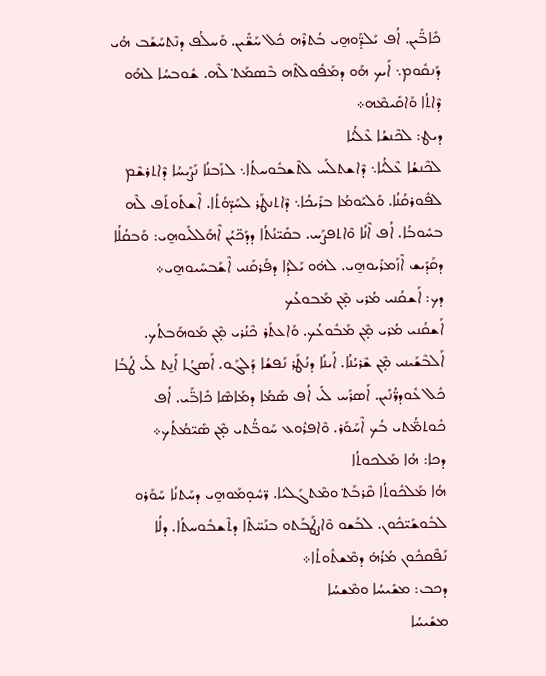ܟܺܐܒ̈ܺܝܢ. ܐܳܦ ܝܰܠܕ̈ܰܘܗ̱ܝ ܒܳܬܪܶܗ ܟܽܠ ܚܰܫ̈ܺܝܢ. ܘܰܚܠܳܦ ܕܢܶܬܚܰܫܰܒ ܗܳܝ ܕܰܢܩܽܘܡ܆ ܐܰܝܟ ܗܰܘ ܕܡܰܦܽܘܠܬܶܗ ܒܶܣܡܰܬ݀ ܠܶܗ. ܫܽܘܒܚܳܐ ܠܗܰܘ ܕܶܐܬܳܐ ܘܰܐܩܺܝܡܶܗ܀
ܕܝܛ: ܠܟܶܢܫܳܐ ܥܶܠܳܝܳܐ
ܠܟܶܢܫܳܐ ܥܶܠܳܝܳܐ܆ ܕܶܐܫܬܠܰܚ ܠܬܶܫܒܽܘܚܬܳܐ܆ ܠܙܰܒܢܳܐ ܢܰܨܺܝܚܳܐ ܕܶܐܬܪܫܶܡ ܠܦܽܘܪܩܳܢܳܐ. ܘܰܠܝܰܘܡܳܐ ܒܪܺܝܟܳܐ܆ ܕܶܐܬܢܛܰܪ ܠܚܰܕ̈ܘܳܬܳܐ. ܐܶܫܬܰܘܬܰܦ ܠܶܗ ܒܚܽܘܒܳܐ. ܐܳܦ ܐܶܢܳܐ ܘܶܐܬܦܨܰܚ. ܒܩܺܝ̈ܢܳܬܳܐ ܕܕܰܟ̈ܝܳܢ ܐܶܗܰܠ‍ܠܺܝܘܗ̱ܝ: ܘܰܒܩܳܠܳܐ ܕܩܰܕܺܝܫ ܐܶܙܰܡܪܺܝܘܗ̱ܝ. ܠܗ̇ܘ ܝܰܠܕܳܐ ܕܦܰܪܩܰܢܝ ܐܶܫܰܒܚܺܝܘܗ̱ܝ܀
ܕܟ: ܐܰܫܩܳܢܝ ܡܳܪܝ ܡ̣ܶܢ ܡܰܒܘܥܳܟ
ܐܰܫܩܳܢܝ ܡܳܪܝ ܡ̣ܶܢ ܡܰܒܽܘܥܳܟ. ܘܰܐܥܬܰܪ ܟܶܢܳܪܝ ܡ̣ܶܢ ܡܰܘܗܰܒܬܳܟ. ܐܰܠܒܶܫܰܝܢܝ ܡ̣ܶܢ ܫܶܪܝܳܢܳܐ. ܐܰܝܢܳܐ ܕܢܳܛܰܪ ܢܰܦܫܳܐ ܕܰܠܓܰܘ. ܐܰܣܓܳܐ ܐܰܢ̱ܬ ܠܺܝ ܛܳܒܳܐ ܟܽܠ ܥܽܘܕܪ̈ܳܢܺܝܢ. ܐܰܣܪܰܚ ܠܺܝ ܐܳܦ ܣܰܡܳܐ ܕܡܰܐܣܶܐ ܟܺܐܒ̈ܰܝ. ܐܳܦ ܟܽܘܬܡ̈ܳܬܝ ܒܳܟ ܐܶܚܰܘܰܪ. ܘܶܐܦܪܽܘܥ ܚܰܘܒ̈ܳܬܝ ܡ̣ܶܢ ܣܺܝ̈ܡܳܬܳܟ܀
ܕܟܐ: ܗܳܐ ܡܰܠܟܘܬܳܐ
ܗܳܐ ܡܰܠܟܽܘܬܳܐ ܩܶܪܒܰܬ݀ ܘܡܶܬܓܰܠܝܳܐ. ܪ̈ܚܽܘ̣ܡܰܘܗ̱ܝ ܕܚܰܬܢܳܐ ܚܰܘܰܪܘ ܠܒܽܘܫܰܝ̈ܟܽܘܢ. ܠܒܰܫܘ ܘܶܐܨܛܰܒܰܬܘ ܒܢܰܚ̈ܬܶܐ ܕܬܶܫܒܽܘܚܬܳܐ. ܕܠܳܐ ܢܰܦܶܩܟܽܘܢ ܡܳܪܳܗ̇ ܕܡܶܫܬܽܘܬܳܐ܀
ܕܟܒ: ܡܫܺܝܚܳܐ ܘܡܶܫܚܳܐ
ܡܫܺܝܚܳܐ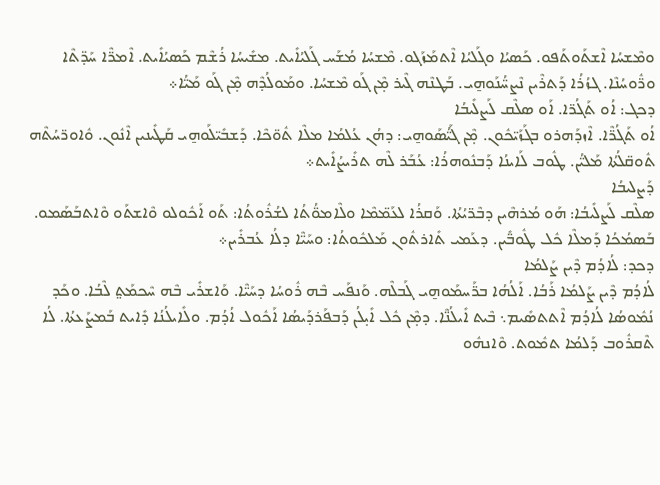ܘܡܶܫܚܳܐ ܐܶܫܬܰܘܬܰܦܘ. ܟܰܣܝܳܐ ܘܓܰܠܝܳܐ ܐܶܬܡܰܙܰܓܘ. ܡܶܫܚܳܐ ܡܳܫܰܚ ܓܰܠܝܳܐܺܝܬ. ܡܫܺܝܚܳܐ ܪܳܫܶܡ ܟܰܣܝܳܐܺܝܬ. ܐܶܡܪ̈ܶܐ ܚܰܕ̈ܬܶܐ ܘܪ̈ܽܘܚܳܢܶܐ. ܓܙܳܪܳܐ ܕܰܬܪܶܝܢ ܢܶܨܚ̈ܳܢܰܘܗ̱ܝ. ܒܰܛܢܶܗ ܓܶܝܪ ܡ̣ܶܢ ܓܰܘ ܡܶܫܚܳܐ. ܘܡܰܘܠܳܕܶܗ ܡ̣ܶܢ ܓܰܘ ܡܰܝ̈ܳܐ܀
ܕܟܓ: ܐܳܘ ܬܰܓܳܪ̈ܐ. ܐܰܘ ܣܠܶܩ ܠܰܨܠܺܝܒܳܐ
ܐܳܘ ܬܰܓܳܪ̈ܶܐ. ܐܶܙܕܰܗܪܘ ܒܓܰܙܰܝ̈ܟܽܘܢ. ܡ̣ܶܢ ܓܰܝ̈ܳܣܰܘܗ̱ܝ: ܕܗܳܢ ܥܳܠܡܳܐ ܡܠܶܐ ܬܽܘ̈ܟܶܐ. ܕܰܫܒܺܝ̈ܠܰܘܗ̱ܝ ܩܰܛܺܝܢܝܢ ܐܶܢܽܘܢ. ܘܽܐܘܪ̈ܚܳܬܶܗ ܬܽܘܩ̈ܠܳܬܳܐ ܡܰܠܝ̈ܳܢ. ܛܽܘܒ ܠܰܐܝܢܳܐ ܕܰܒܢܽܘܗܪܳܐ: ܥܳܒܰܪ ܠܶܗ ܬܪܺܝܨܳܐܺܝܬ܀
ܕܰܨܠܝܒܳܐ
ܣܠܶܩ ܠܰܨܠܺܝܒܳܐ: ܗܰܘ ܡܳܪܗܶܝܢ ܕܒܶܪ̈ܝܳܬܳܐ. ܘܰܩܪܳܐ ܠܥܰܡ̈ܡܶܐ ܘܠܶܐܡܘ̈ܳܬܳܐ ܠܫܳܪܽܘܬܳܐ: ܬܰܘ ܐܰܟܽܘܠܘ ܘܶܐܫܬܰܘ ܘܶܐܬܒܰܣܰܡܘ. ܒܰܣܡܳܟܳܐ ܕܰܡܠܶܐ ܟܽܠ ܛܽܘܒ̈ܺܝܢ. ܕܥܰܡܝ ܬܺܐܪܬܽܘܢ ܡܰܠܟܽܘܬܳܐ: ܘܚܰܝ̈ܶܐ ܕܠܳܐ ܥܳܒܪܺܝܢ܀
ܕܟܕ: ܠܳܐܕܳܡ ܕܶܝܢ ܨܰܠܡܳܐ
ܠܳܐܕܳܡ ܕܶܝܢ ܨܰܠܡܳܐ ܪܰܒܳܐ. ܐܰ‌ܠܳܗܳܐ ܒܪ̈ܰܚܡܰܘܗ̱ܝ ܓܰܒܠܶܗ. ܘܰܢܦܰܚ ܒܶܗ ܪܽܘܚܳܐ ܕܚܰܝ̈ܶܐ. ܘܰܐܫܪܺܝ ܒܶܗ ܚܶܟܡܰܬ݀ ܠܶܒܳܐ. ܘܟܰܕ ܢܳܡܽܘܣܳܐ ܠܳܐܕܳܡ ܐܶܬܬܣܺܝܡ܆ ܒܶܝܬ ܐܺܝܠܳܢ̈ܶܐ. ܕܡ̣ܶܢ ܟܽܠ ‌ܐܺܝ̣ܠܳܢ ܕܰܒܦܰܪܕܰܝܣܳܐ ܐܰܟܽܘܠ ‌ܐܳܕܳܡ. ܘܠܺܐܝܠܳܢܳܐ ܕܺܐܝܬ ܒܰܡܨܰܥܬܳܐ. ܠܳܐ ܬܶܩܪܽܘܒ ܕܰܠܡܳܐ ܬܡܽܘܬ. ܘܶܐܢܗܽܘ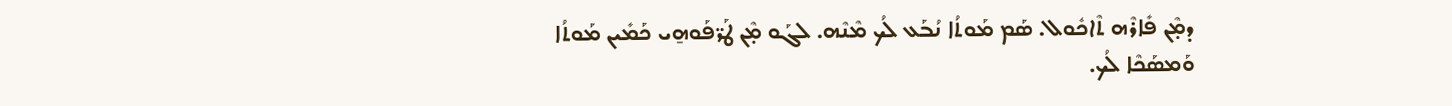ܕܡ̣ܶܢ ܦܺܐܪܶܗ ܬܶܐܟܽܘܠ. ܣܰܡ ܡܰܘܬܳܐ ܢܳܒܰܥ ܠܳܟ ܡܶܢܶܗ. ܠܓܰܘ ܡ̣ܶܢ ܛܰܪ̈ܦܰܘܗ̱ܝ ܟܰܡܺܝܢ ܡܰܘܬܳܐ ܘܰܡܣܰܟܶܐ ܠܳܟ.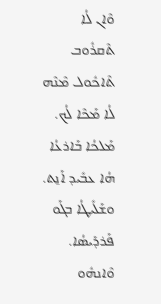ܘܶܐܢ ܠܳܐ ܬܶܩܪܽܘܒ ܬܶܐܟܽܘܠ ܡܶܢܶܗ ܠܳܐ ܡܰܟܶܐ ܠܳܟ. ܡܰܠܟܳܐ ܒܰܐܪܥܳܐ ܗܳܐ ܥܒܺܝܕ ܐܰܢ̱ܬ. ܘܫܰܠܺܝܛܳܐ ܒܓܰܘ ܦܰܪܕܰܝܣܳܐ. ܘܶܐܢܗܽܘ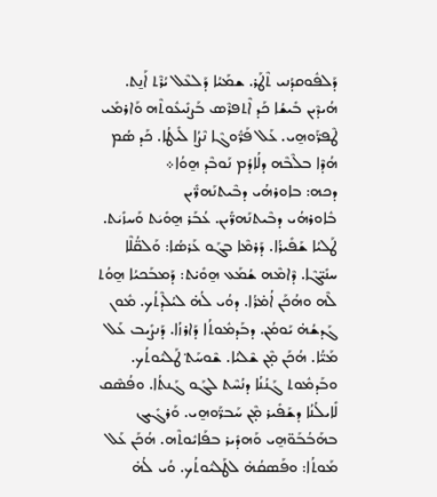ܕܰܠܦܽܘܩܕܳܢܝ ܬܶܛܰܪ. ܫܡܰܝܳܐ ܕܰܠܥܶܠ ܝܳܪܶܬ ܐܰܢ̱ܬ. ܗܳܝܕܶܝܢ ܒܺܝܫܳܐ ܟܰܕ ܐܶܬܦܪܶܣ ܒܰܨܢܺܝܥܽܘܬܶܗ ܘܰܐܪܡܺܝ ܛܶܦܪ̈ܰܘܗ̱ܝ. ܥܰܠ ܦܰܪ̈ܽܘܓܶܐ ܢܶܨܳܐ ܠܺܝܛܳܐ. ܟܰܕ ܣܳܡ ܗܳܕܶܐ ܒܠܶܒܶܗ ܕܠܳܐܕܳܡ ܢܰܘܒܶܕ ܗ̱ܘܳܐ܀
ܕܟܗ: ܒܐܘܪܗܳܝ ܕܒܶܝܬܢܰܗܪ̈ܺܝܢ
ܒܽܐܘܪܗܳܝ ܕܒܶܝܬܢܰܗܪ̈ܺܝܢ. ܥܳܒܰܪ ܗ̱ܘܺܝܿܬ ܘܰܚܙܺܝܿܬ. ܛܰܠܝܳܐ ܫܰܦܺܝܪܳܐ. ܕܰܪܡܶܐ ܒܓܰܘ ܥܰܪܣܳܐ: ܘܰܠܩ̈ܳܠܶܐ ܚܢܺܝ̈ܓܶܐ. ܕܶܐܡܶܗ ܫܳܡܰܥ ܗ̱ܘܺܝ̇ܬ: ܕܰܡܒܰܟܝܳܐ ܗ̱ܘܳܬ ܠܶܗ ܘܗܳܟܰܢ ܐܳܡ̇ܪܳܐ. ܕܘܳܝ ܠܳܗ̇ ܠܝܳܠܶܕܬܳܟ. ܡܽܘܢ ܓܰܕܫܳܗ̇ ܝܰܘܡܳܢ. ܕܒܰܕܡܽܘܬܳܐ ܕܰܐܪܙܳܐ. ܕܰܢܨܺܝܒ ܥܰܠ ܡܰܝ̈ܳܐ. ܗܳܟܰܢ ܡ̣ܶܢ ܫܶܠܝܳܐ. ܫܶܘܚܰܬ݀ ܛܰܠܝܽܘܬܳܟ. ܘܒܰܕܡܽܘܬ ܓܰܢܳܢܳܐ ܕܢܳܚܶܬ ܠܓܰܘ ܓܰܢܬܳܐ. ܘܦܳܣܶܩ ܠܺܐܝܠܳܢܳܐ ܕܫܰܦܺܝܪ ܡ̣ܶܢ ܚܰܒܪ̈ܰܘܗ̱ܝ. ܘܰܪܓܺܝܓ ܒܗܰܒܳܒܰܘ̈ܗ̱ܝ ܘܰܗܕܺܝܪ ܒܦܰܐܝܽܘܬܶܗ. ܗܳܟܰܢ ܥܰܠ ܡܰܘܬܳܐ: ܘܦܰܣܩܳܗ̇ ܠܛܰܠܝܽܘܬܳܟ. ܘܳܝ ܠܳܗ̇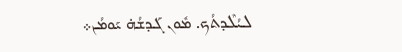ܠܝܳܠܶܕܬܳܟ. ܡܽܘܢ ܓܰܕܫܳܗ̇ ܝܰܘܡܳܢ܀